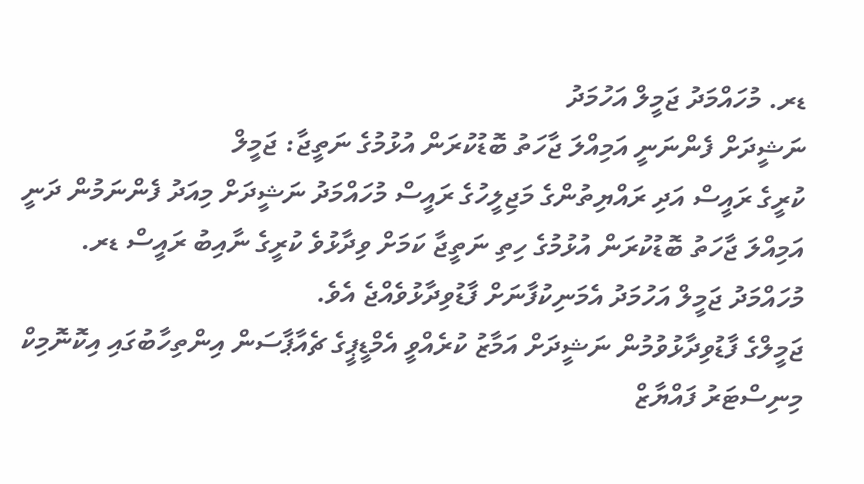ޑރ. މުހައްމަދު ޖަމީލް އަހުމަދު
ނަޝީދަށް ފެންނަނީ އަމިއްލަ ޖާހަތު ބޮޑުކުރަން އުޅުމުގެ ނަތީޖާ: ޖަމީލް
ކުރީގެ ރައީސް އަދި ރައްޔިތުންގެ މަޖިލީހުގެ ރައީސް މުހައްމަދު ނަޝީދަށް މިއަދު ފެންނަމުން ދަނީ އަމިއްލަ ޖާހަތު ބޮޑުކުރަން އުޅުމުގެ ހިތި ނަތީޖާ ކަމަށް ވިދާޅުވެ ކުރީގެ ނާއިބު ރައީސް ޑރ. މުހައްމަދު ޖަމީލް އަހުމަދު އެމަނިކުފާނަށް ފާޑުވިދާޅުވެއްޖެ އެވެ.
ޖަމީލްގެ ފާޑުވިދާޅުވުމުން ނަޝީދަށް އަމާޒު ކުރެއްވީ އެމްޑީޕީގެ ޗެއާޕާސަން އިންތިހާބުގައި އިކޮނޮމިކް މިނިސްޓަރު ފައްޔާޒް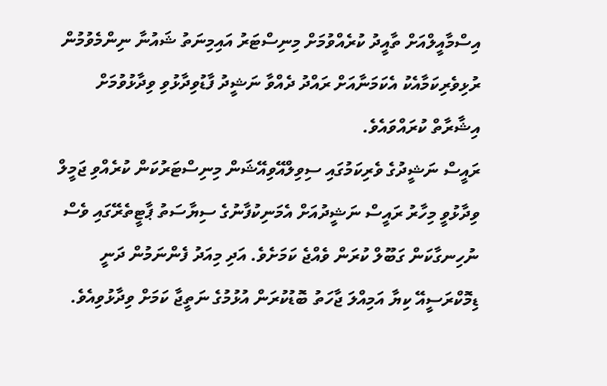އިސްމާއީލްއަށް ތާއީދު ކުރެއްވުމަށް މިނިސްޓަރު އައިމިނަތު ޝައުނާ ނިންމެވުމުން ރުޅިވެރިކަމާއެކު އެކަމަނާއަށް ރައްދު ދެއްވާ ނަޝީދު ފާޑުވިދާޅުވި ވިދާޅުވުމަށް އިޝާރާތް ކުރައްވައެވެ.
ރައީސް ނަޝީދުގެ ވެރިކަމުގައި ސިވިލްއޭވިއޭޝަން މިނިސްޓަރުކަން ކުރެއްވި ޖަމީލް ވިދާޅުވީ މިހާރު ރައީސް ނަޝީދުއަށް އެމަނިކުފާނުގެ ސިޔާސަތު ޕާޓީތެރޭގައި ވެސް ނުހިނގާކަން ގަބޫލް ކުރަން ވެއްޖެ ކަމަށެވެ. އަދި މިއަދު ފެންނަމުން ދަނީ ޑިމޮކްރަސީއޭ ކިޔާ އަމިއްލަ ޖާހަތު ބޮޑުކުރަން އުޅުމުގެ ނަތީޖާ ކަމަށް ވިދާޅުވިއެވެ.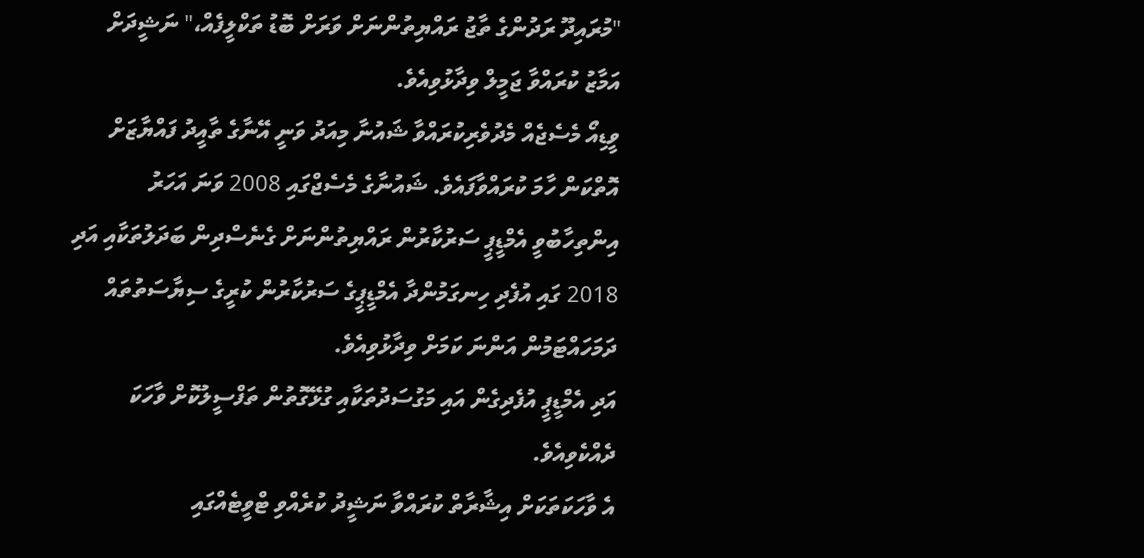"މުރައިދޫ ރަދުންގެ ތާޖު ރައްޔިތުންނަށް ވަރަށް ބޮޑު ތަކްލީފެއް،" ނަޝީދަށް އަމާޒު ކުރައްވާ ޖަމީލް ވިދާޅުވިއެވެ.
ވީޑިއޯ މެސެޖެއް މެދުވެރިކުރައްވާ ޝައުނާ މިއަދު ވަނީ އޭނާގެ ތާއީދު ފައްޔާޒަށް އޮތްކަން ހާމަ ކުރައްވާފައެވެ. ޝައުނާގެ މެސެޖްގައި 2008 ވަނަ އަހަރު އިންތިހާބުވީ އެމްޑީޕީ ސަރުކާރުން ރައްޔިތުންނަށް ގެނެސްދިން ބަދަލުތަކާއި އަދި 2018 ގައި އުފެދި ހިނގަމުންދާ އެމްޑީޕީގެ ސަރުކާރުން ކުރީގެ ސިޔާސަތުތައް ދަމަހައްޓަމުން އަންނަ ކަމަށް ވިދާޅުވިއެވެ.
އަދި އެމްޑީޕީ އުފެދިގެން އައި މަގުސަދުތަކާއި ގުޅޭގޮތުން ތަފްސީލުކޮށް ވާހަކަ ދެއްކެވިއެވެ.
އެ ވާހަކަތަކަށް އިޝާރާތް ކުރައްވާ ނަޝީދު ކުރެއްވި ޓްވީޓެއްގައި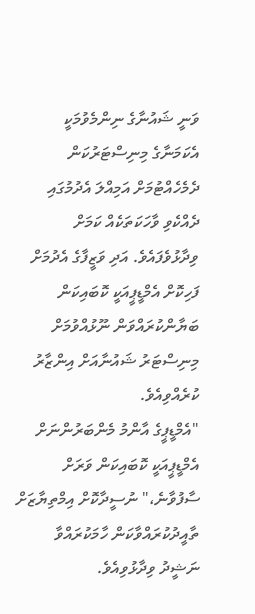ވަނީ ޝައުނާގެ ނިންމެވުމަކީ އެކަމަނާގެ މިނިސްޓަރުކަން ދެމެހެއްޓުމަށް އަމިއްލަ އެދުމުގައި ދެއްކެވި ވާހަކަތަކެއް ކަމަށް ވިދާޅުވެފައެވެ. އަދި ވަޒީފާގެ އެދުމަށް ފަހިކޮށް އެމްޑީޕީއަކީ ކޮބައިކަން ބަޔާންކުރައްވަން ނޫޅުއްވުމަށް މިނިސްޓަރު ޝައުނާއަށް އިންޒާރު ކުރެއްވިއެވެ.
"އެމްޑީޕީގެ އާންމު މެންބަރުންނަށް އެމްޑީޕީއަކީ ކޮބައިކަން ވަރަށް ސާފުވާނެ،" ނުސީދާކޮށް އިމްތިޔާޒަށް ތާއީދުކުރައްވާކަން ހާމަކުރައްވާ ނަޝީދު ވިދާޅުވިއެވެ.